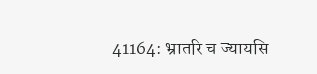41164: भ्रातरि च ज्यायसि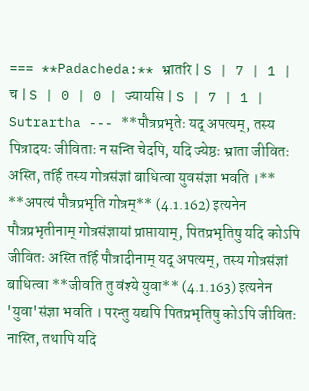=== **Padacheda:** भ्रातरि | S | 7 | 1 | च | S | 0 | 0 | ज्यायसि | S | 7 | 1 | Sutrartha --- **पौत्रप्रभृतेः यद् अपत्यम्, तस्य पित्रादयः जीविताः न सन्ति चेदपि, यदि ज्येष्ठः भ्राता जीवितः अस्ति, तर्हि तस्य गोत्रसंज्ञां बाधित्वा युवसंज्ञा भवति ।** **अपत्यं पौत्रप्रभृति गोत्रम्** (4.1.162) इत्यनेन पौत्रप्रभृतीनाम् गोत्रसंज्ञायां प्राप्तायाम्, पितप्रभृतिषु यदि कोऽपि जीवितः अस्ति तर्हि पौत्रादीनाम् यद् अपत्यम्, तस्य गोत्रसंज्ञां बाधित्वा **जीवति तु वंश्ये युवा** (4.1.163) इत्यनेन 'युवा'संज्ञा भवति । परन्तु यद्यपि पितप्रभृतिषु कोऽपि जीवितः नास्ति, तथापि यदि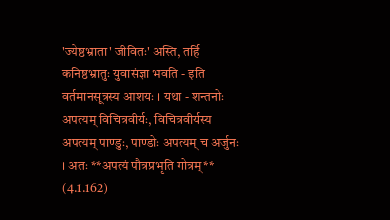'ज्येष्ठभ्राता' जीवितः' अस्ति, तर्हि कनिष्ठभ्रातुः युवासंज्ञा भवति - इति वर्तमानसूत्रस्य आशयः । यथा - शन्तनोः अपत्यम् विचित्रवीर्यः, विचित्रवीर्यस्य अपत्यम् पाण्डुः, पाण्डोः अपत्यम् च अर्जुनः । अतः **अपत्यं पौत्रप्रभृति गोत्रम्** (4.1.162)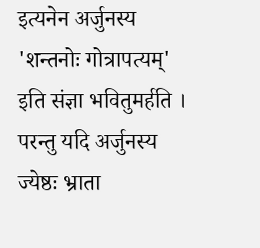इत्यनेन अर्जुनस्य 'शन्तनोः गोत्रापत्यम्' इति संज्ञा भवितुमर्हति । परन्तु यदि अर्जुनस्य ज्येष्ठः भ्राता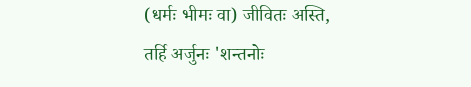(धर्मः भीमः वा) जीवितः अस्ति, तर्हि अर्जुनः 'शन्तनोः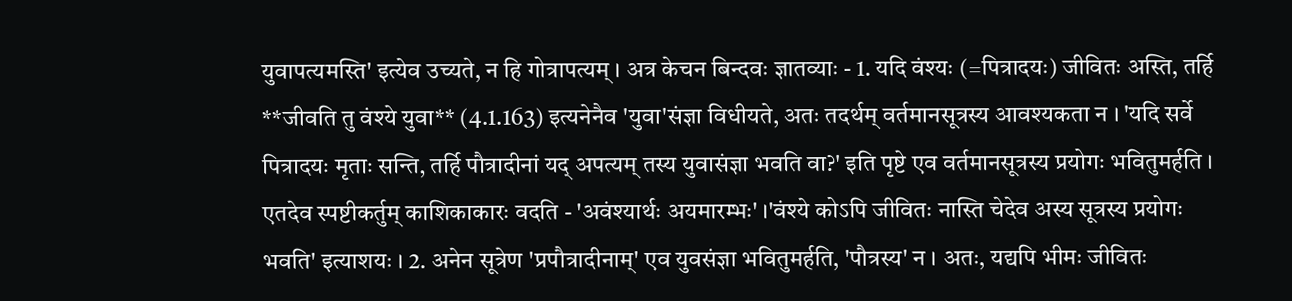युवापत्यमस्ति' इत्येव उच्यते, न हि गोत्रापत्यम् । अत्र केचन बिन्दवः ज्ञातव्याः - 1. यदि वंश्यः (=पित्रादयः) जीवितः अस्ति, तर्हि **जीवति तु वंश्ये युवा** (4.1.163) इत्यनेनैव 'युवा'संज्ञा विधीयते, अतः तदर्थम् वर्तमानसूत्रस्य आवश्यकता न । 'यदि सर्वे पित्रादयः मृताः सन्ति, तर्हि पौत्रादीनां यद् अपत्यम् तस्य युवासंज्ञा भवति वा?' इति पृष्टे एव वर्तमानसूत्रस्य प्रयोगः भवितुमर्हति । एतदेव स्पष्टीकर्तुम् काशिकाकारः वदति - 'अवंश्यार्थः अयमारम्भः' ।'वंश्ये कोऽपि जीवितः नास्ति चेदेव अस्य सूत्रस्य प्रयोगः भवति' इत्याशयः । 2. अनेन सूत्रेण 'प्रपौत्रादीनाम्' एव युवसंज्ञा भवितुमर्हति, 'पौत्रस्य' न । अतः, यद्यपि भीमः जीवितः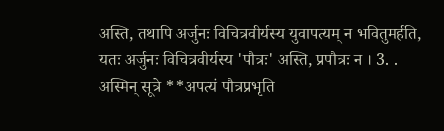अस्ति, तथापि अर्जुनः विचित्रवीर्यस्य युवापत्यम् न भवितुमर्हति, यतः अर्जुनः विचित्रवीर्यस्य 'पौत्रः' अस्ति, प्रपौत्रः न । 3. . अस्मिन् सूत्रे **अपत्यं पौत्रप्रभृति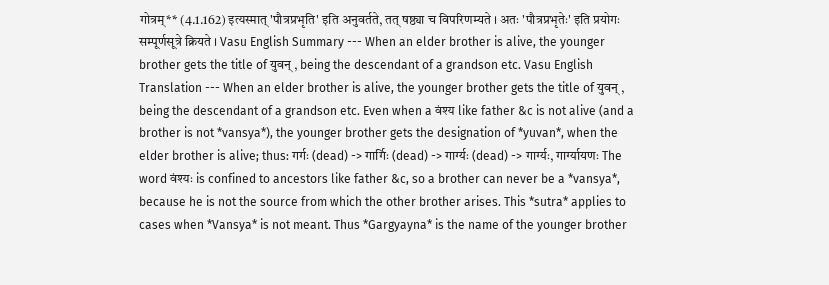गोत्रम्** (4.1.162) इत्यस्मात् 'पौत्रप्रभृति' इति अनुवर्तते, तत् षष्ठ्या च विपरिणम्यते । अतः 'पौत्रप्रभृतेः' इति प्रयोगः सम्पूर्णसूत्रे क्रियते । Vasu English Summary --- When an elder brother is alive, the younger brother gets the title of युवन् , being the descendant of a grandson etc. Vasu English Translation --- When an elder brother is alive, the younger brother gets the title of युवन् , being the descendant of a grandson etc. Even when a वंश्य like father &c is not alive (and a brother is not *vansya*), the younger brother gets the designation of *yuvan*, when the elder brother is alive; thus: गर्गः (dead) -> गार्गिः (dead) -> गार्ग्यः (dead) -> गार्ग्यः, गार्ग्यायणः The word वंश्यः is confined to ancestors like father &c, so a brother can never be a *vansya*, because he is not the source from which the other brother arises. This *sutra* applies to cases when *Vansya* is not meant. Thus *Gargyayna* is the name of the younger brother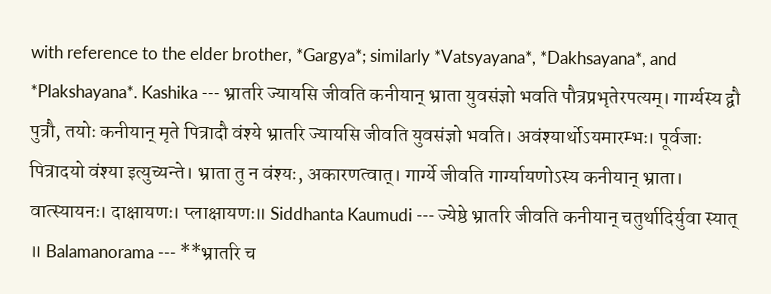with reference to the elder brother, *Gargya*; similarly *Vatsyayana*, *Dakhsayana*, and *Plakshayana*. Kashika --- भ्रातरि ज्यायसि जीवति कनीयान् भ्राता युवसंज्ञो भवति पौत्रप्रभृतेरपत्यम्। गार्ग्यस्य द्वौ पुत्रौ, तयोः कनीयान् मृते पित्रादौ वंश्ये भ्रातरि ज्यायसि जीवति युवसंज्ञो भवति। अवंश्यार्थोऽयमारम्भः। पूर्वजाः पित्रादयो वंश्या इत्युच्यन्ते। भ्राता तु न वंश्यः, अकारणत्वात्। गार्ग्ये जीवति गार्ग्यायणोऽस्य कनीयान् भ्राता। वात्स्यायनः। दाक्षायणः। प्लाक्षायणः॥ Siddhanta Kaumudi --- ज्येष्ठे भ्रातरि जीवति कनीयान् चतुर्थादिर्युवा स्यात् ॥ Balamanorama --- **भ्रातरि च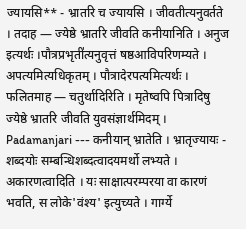ज्यायसि** - भ्रातरि च ज्यायसि । जीवतीत्यनुवर्तते । तदाह — ज्येष्ठे भ्रातरि जीवति कनीयानिति । अनुज इत्यर्थः ।पौत्रप्रभृती॑त्यनुवृत्तं षष्ठआविपरिणम्यते । अपत्यमित्यधिकृतम् । पौत्रादेरपत्यमित्यर्थः । फलितमाह — चतुर्थादिरिति । मृतेष्वपि पित्रादिषु ज्येष्ठे भ्रातरि जीवति युवसंज्ञार्थमिदम् । Padamanjari --- कनीयान् भ्रातेति । भ्रातृज्यायः - शब्दयोः सम्बन्धिशब्दत्वादयमर्थो लभ्यते । अकारणत्वादिति । यः साक्षात्परम्परया वा कारणं भवति, स लोके'वंश्य' इत्युच्यते । गार्ग्ये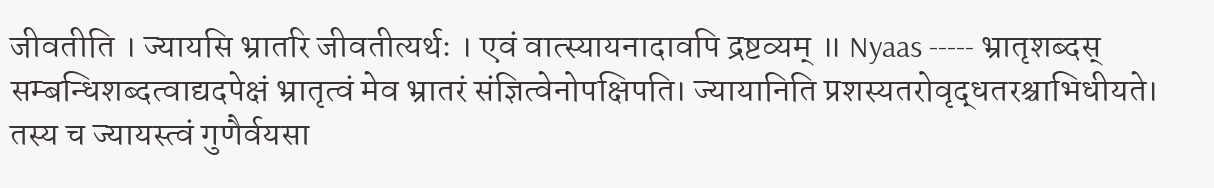जीवतीति । ज्यायसि भ्रातरि जीवतीत्यर्थः । एवं वात्स्यायनादावपि द्रष्टव्यम् ॥ Nyaas ----- भ्रातृशब्दस् सम्बन्धिशब्दत्वाद्यदपेक्षं भ्रातृत्वं मेव भ्रातरं संज्ञित्वेनोपक्षिपति। ज्यायानिति प्रशस्यतरोवृद्धतरश्चाभिधीयते। तस्य च ज्यायस्त्वं गुणैर्वयसा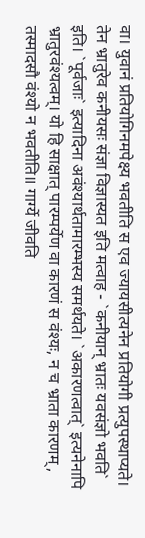वा। युवानं प्रतियोगिनमपेक्ष्य भवतीति स एव ज्यायसीत्यनेन प्रतियोगी प्रत्युपस्थाप्यते। तेन भ्रातुरेव कनीयसः संज्ञा विज्ञास्यत इति मत्वाह - `कनीयान् भ्रातः यवसंज्ञो भवति` इति। `पूर्वजाः` इत्यादिना अवंश्यार्थतामारम्भस्य समर्थयते। `अकारणत्वात्` इत्यनेनापि भ्रातुरवंश्यत्वम्। यो हि साक्षात् पारम्पर्येण वा कारणं स वंश्यः, न च भ्राता कारणम्, तस्मादसौ वंश्यो न भवतीति॥ गार्ग्ये जीवति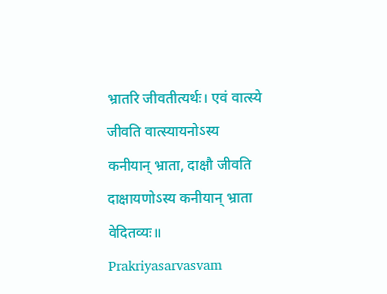भ्रातरि जीवतीत्यर्थः। एवं वात्स्ये जीवति वात्स्यायनोऽस्य कनीयान् भ्राता, दाक्षौ जीवति दाक्षायणोऽस्य कनीयान् भ्राता वेदितव्यः॥ Prakriyasarvasvam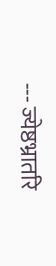--- ज्येष्ठभ्रातरि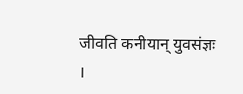जीवति कनीयान् युवसंज्ञः ।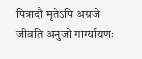पित्रादौ मृतेऽपि अग्रजे जीवति अनुजो गार्ग्यायणः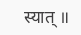स्यात् ॥